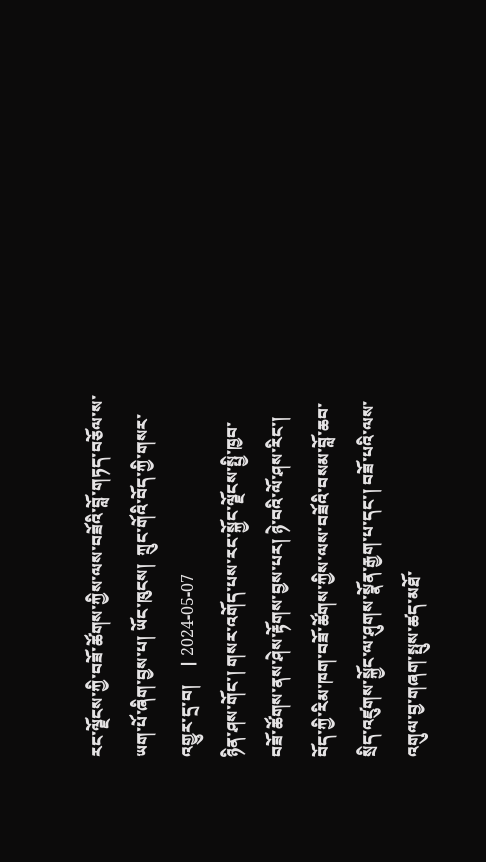རང་ལྗོངས་ཀྱི་བཟོ་ཚོགས་ཀྱིས་ལས་བཟོའི་བློ་གཏད་བཅོལ་ས་ཡག་པོ་ཞིག་བྱས་པ། ཡོང་ཁུངས།  ཀྲུང་གོའི་བོད་ཀྱི་གསར་འགྱུར་དྲ་བ།    | 2024-05-07
ཉིན་ཤས་གོང་། གསར་འགོད་པས་རང་སྐྱོང་ལྗོངས་སྤྱི་ཁྱབ་བཟོ་ཚོགས་ནས་ཤེས་རྟོགས་བྱས་པར། ཉེ་བའི་ལོ་ཤས་རིང་། བོད་ཀྱི་རིམ་ཁག་བཟོ་ཚོགས་ཀྱིས་ལས་བཟོའི་བསམ་བློ་ཆབ་སྲིད་འཛུགས་སྐྱོང་ལ་ཤུགས་སྣོན་རྒྱག་པ་དང་། བཟོ་པའི་ལས་འགུལ་བྱ་གཞག་སྤུས་ཚད་མཐོ་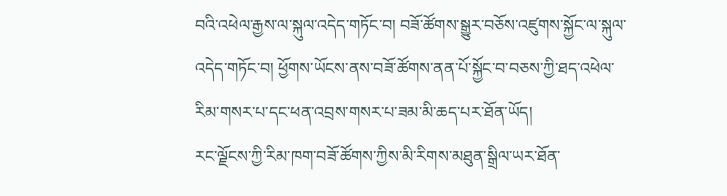བའི་འཕེལ་རྒྱས་ལ་སྐུལ་འདེད་གཏོང་བ། བཟོ་ཚོགས་སྒྱུར་བཅོས་འཛུགས་སྐྱོང་ལ་སྐུལ་འདེད་གཏོང་བ། ཕྱོགས་ཡོངས་ནས་བཟོ་ཚོགས་ནན་པོ་སྐྱོང་བ་བཅས་ཀྱི་ཐད་འཕེལ་རིམ་གསར་པ་དང་ཕན་འབྲས་གསར་པ་ཟམ་མི་ཆད་པར་ཐོན་ཡོད།
རང་ལྗོངས་ཀྱི་རིམ་ཁག་བཟོ་ཚོགས་ཀྱིས་མི་རིགས་མཐུན་སྒྲིལ་ཡར་ཐོན་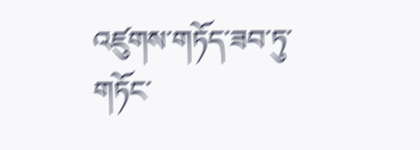འཛུགས་གཏོད་ཟབ་ཏུ་གཏོང་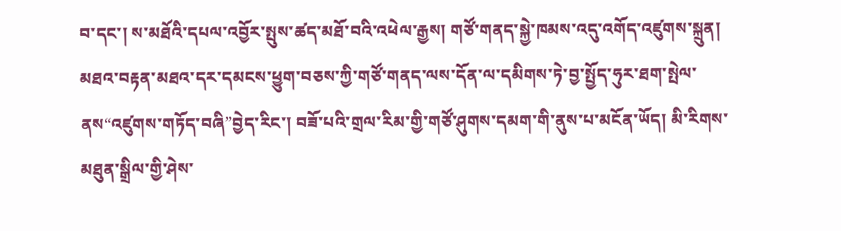བ་དང་། ས་མཐོའི་དཔལ་འབྱོར་སྤུས་ཚད་མཐོ་བའི་འཕེལ་རྒྱས། གཙོ་གནད་སྐྱེ་ཁམས་འདུ་འགོད་འཛུགས་སྐྲུན། མཐའ་བརྟན་མཐའ་དར་དམངས་ཕྱུག་བཅས་ཀྱི་གཙོ་གནད་ལས་དོན་ལ་དམིགས་ཏེ་བྱ་སྤྱོད་ཧུར་ཐག་སྤེལ་ནས“འཛུགས་གཏོད་བཞི”བྱེད་རིང་། བཟོ་པའི་གྲལ་རིམ་གྱི་གཙོ་ཤུགས་དམག་གི་ནུས་པ་མངོན་ཡོད། མི་རིགས་མཐུན་སྒྲིལ་གྱི་ཤེས་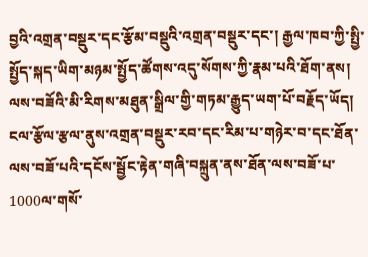བྱའི་འགྲན་བསྡུར་དང་རྩོམ་བསྡུའི་འགྲན་བསྡུར་དང་། རྒྱལ་ཁབ་ཀྱི་སྤྱི་སྤྱོད་སྐད་ཡིག་མཉམ་སྤྱོད་ཚོགས་འདུ་སོགས་ཀྱི་རྣམ་པའི་ཐོག་ནས། ལས་བཟོའི་མི་རིགས་མཐུན་སྒྲིལ་གྱི་གཏམ་རྒྱུད་ཡག་པོ་བརྗོད་ཡོད། ངལ་རྩོལ་རྩལ་ནུས་འགྲན་བསྡུར་རབ་དང་རིམ་པ་གཉེར་བ་དང་ཐོན་ལས་བཟོ་པའི་དངོས་སྦྱོང་རྟེན་གཞི་བསྐྲུན་ནས་ཐོན་ལས་བཟོ་པ་1000ལ་གསོ་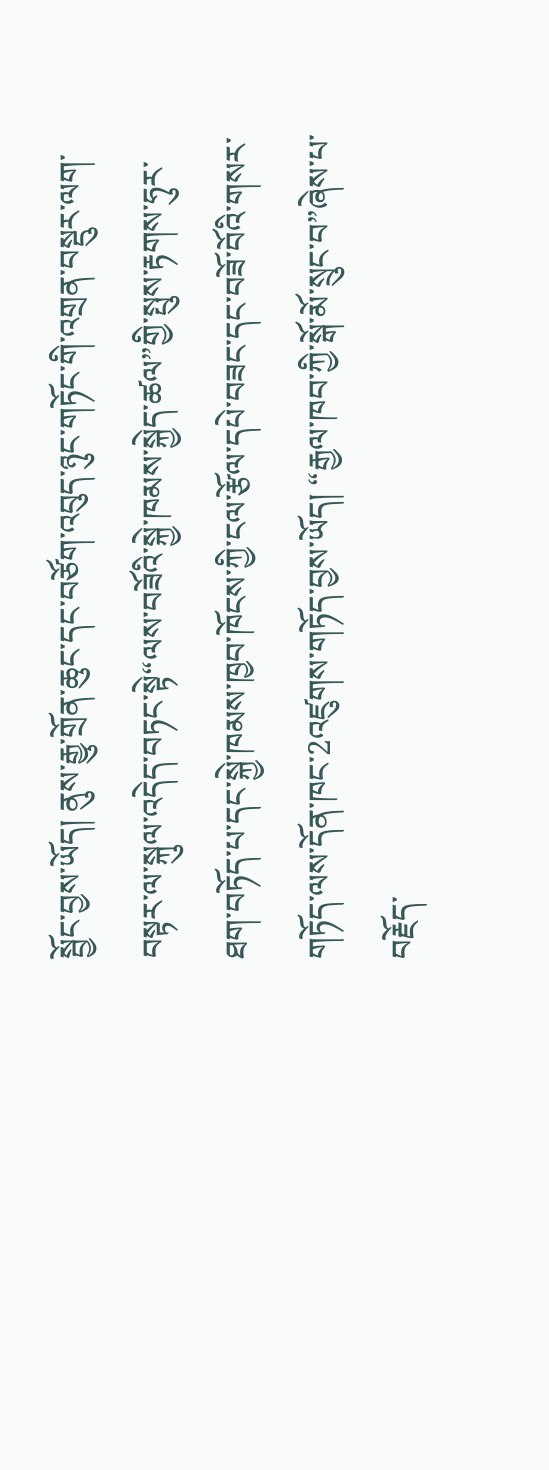སྦྱོང་བྱས་ཡོད། ནུས་རྒྱུ་གྲོན་ཆུང་དང་བཙོག་འབུད་ཉུང་གཏོང་གི་འགྲན་བསྡུར་ལག་བསྟར་ལ་སྐུལ་འདེད་བཏང་སྟེ“ལས་བཟོའི་སྐྱེ་ཁམས་སྐྱེད་ཚལ”གྱི་སྤུས་རྟགས་ཧུར་ཐག་བཏོད་པ་དང་སྐྱེ་ཁམས་ཁྱབ་ཁོངས་ཀྱི་ངལ་རྩོལ་དཔེ་བཟང་དང་བཟོ་བོའི་གསར་གཏོད་ལས་དོན་ཁང་2འཛུགས་གཏོད་བྱས་ཡོད། “རྒྱལ་ཁབ་ཀྱི་སྒོ་མོ་སྲུང་བ”ཞེས་པ་བརྗོད་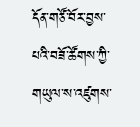དོན་གཙོ་བོར་བྱས་པའི་བཟོ་ཚོགས་ཀྱི་གཡུལ་ས་འཛུགས་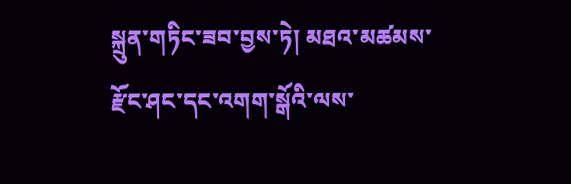སྐྲུན་གཏིང་ཟབ་བྱས་ཏེ། མཐའ་མཚམས་རྫོང་ཤང་དང་འགག་སྒོའི་ལས་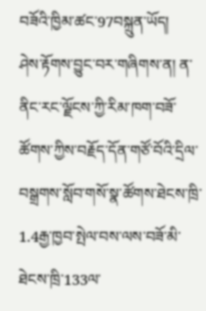བཟོའི་ཁྱིམ་ཚང་97བསྐྲུན་ཡོད།
ཤེས་རྟོགས་བྱུང་བར་གཞིགས་ན། ན་ནིང་རང་ལྗོངས་ཀྱི་རིམ་ཁག་བཟོ་ཚོགས་ཀྱིས་བརྗོད་དོན་གཙོ་བོའི་དྲིལ་བསྒྲགས་སློབ་གསོ་སྣ་ཚོགས་ཐེངས་ཁྲི་1.4རྒྱ་ཁྱབ་སྤེལ་བས་ལས་བཟོ་མི་ཐེངས་ཁྲི་133ལ་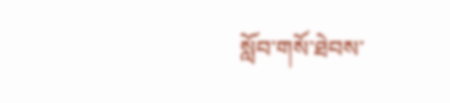སློབ་གསོ་ཐེབས་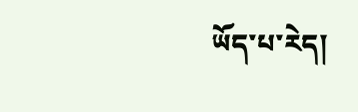ཡོད་པ་རེད།